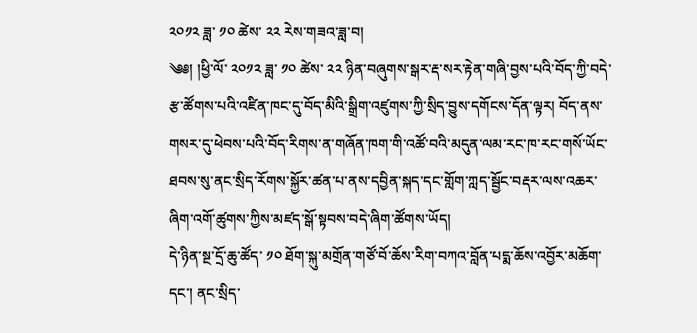༢༠༡༢ ཟླ་ ༡༠ ཚེས་ ༢༢ རེས་གཟའ་ཟླ་བ།
༄༅། །ཕྱི་ལོ་ ༢༠༡༢ ཟླ་ ༡༠ ཚེས་ ༢༢ ཉིན་བཞུགས་སྒར་རྡ་སར་རྟེན་གཞི་བྱས་པའི་བོད་ཀྱི་བདེ་རྩ་ཚོགས་པའི་འཛིན་ཁང་དུ་བོད་མིའི་སྒྲིག་འཛུགས་ཀྱི་སྲིད་བྱུས་དགོངས་དོན་ལྟར། བོད་ནས་གསར་དུ་ཕེབས་པའི་བོད་རིགས་ན་གཞོན་ཁག་གི་འཚོ་བའི་མདུན་ལམ་རང་ཁ་རང་གསོ་ཡོང་ཐབས་སུ་ནང་སྲིད་རོགས་སྐྱོར་ཚན་པ་ནས་དབྱིན་སྐད་དང་གློག་ཀླད་སྦྱོང་བརྡར་ལས་འཆར་ཞིག་འགོ་ཚུགས་ཀྱིས་མཛད་སྒོ་སྟབས་བདེ་ཞིག་ཚོགས་ཡོད།
དེ་ཉིན་སྔ་དྲོ་ཆུ་ཚོད་ ༡༠ ཐོག་སྐུ་མགྲོན་གཙོ་བོ་ཆོས་རིག་བཀའ་བློན་པདྨ་ཆོས་འབྱོར་མཆོག་དང་། ནང་སྲིད་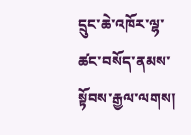དྲུང་ཆེ་འཁོར་ལྷ་ཚང་བསོད་ནམས་སྟོབས་རྒྱལ་ལགས།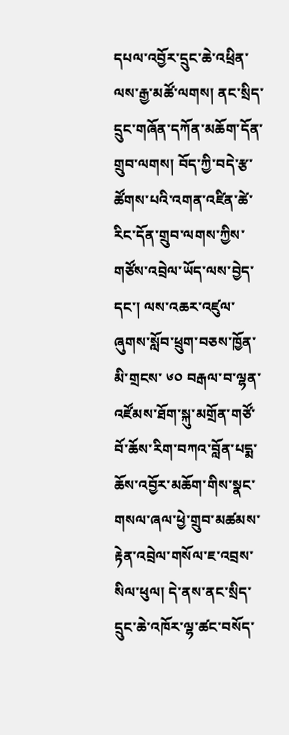དཔལ་འབྱོར་དྲུང་ཆེ་འཕྲིན་ལས་རྒྱ་མཚོ་ལགས། ནང་སྲིད་དྲུང་གཞོན་དཀོན་མཆོག་དོན་གྲུབ་ལགས། བོད་ཀྱི་བདེ་རྩ་ཚོགས་པའི་འགན་འཛིན་ཚེ་རིང་དོན་གྲུབ་ལགས་ཀྱིས་གཙོས་འབྲེལ་ཡོད་ལས་བྱེད་དང་། ལས་འཆར་འཛུལ་ཞུགས་སློབ་ཕྲུག་བཅས་ཁྱོན་མི་གྲངས་ ༦༠ བརྒལ་བ་ལྷན་འཛོམས་ཐོག་སྐུ་མགྲོན་གཙོ་བོ་ཆོས་རིག་བཀའ་བློན་པདྨ་ཆོས་འབྱོར་མཆོག་གིས་སྣང་གསལ་ཞལ་ཕྱེ་གྲུབ་མཚམས་རྟེན་འབྲེལ་གསོལ་ཇ་འབྲས་སིལ་ཕུལ། དེ་ནས་ནང་སྲིད་དྲུང་ཆེ་འཁོར་ལྷ་ཚང་བསོད་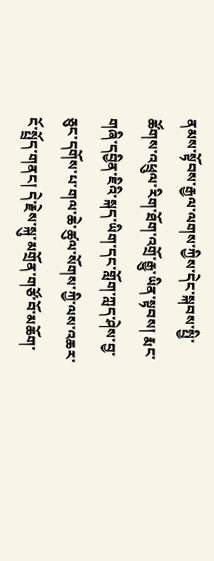ནམས་སྟོབས་རྒྱལ་ལགས་ཀྱིས་དེང་སྐབས་སྤྱི་ཚོགས་འཕྲུལ་རིག་ཐོག་འགྲོ་རྒྱུ་ཡིན་སྟབས། རྨང་གཞི་དབྱིན་ཇིའི་སྐད་ཡིག་དང་གློག་ཀླད་ཤེས་བྱ་ཅུང་དགོས་པ་གལ་ཆེ་ཚུལ་སོགས་ཀྱི་ལས་འཆར་ངོ་སྤྲོད་གནང། དེ་རྗེས་སྐུ་མགྲོན་གཙོ་བོ་མཆོག་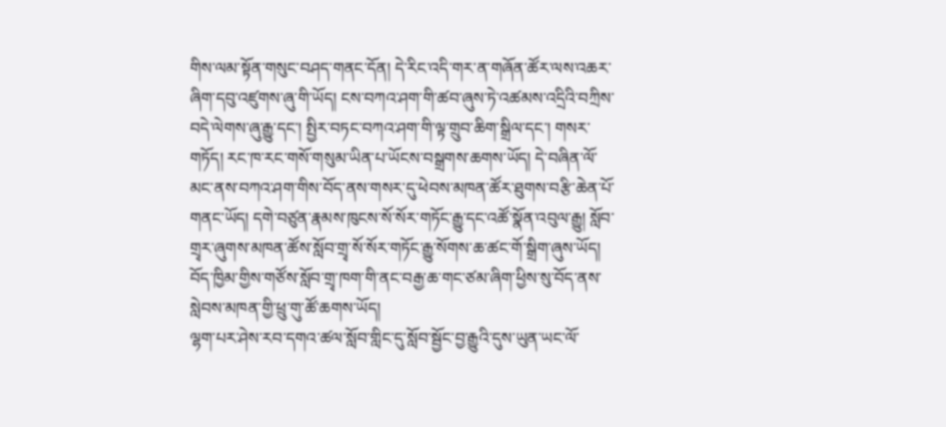གིས་ལམ་སྟོན་གསུང་བཤད་གནང་དོན། དེ་རིང་འདི་གར་ན་གཞོན་ཚོར་ལས་འཆར་ཞིག་དབུ་འཛུགས་ཞུ་གི་ཡོད། ངས་བཀའ་ཤག་གི་ཚབ་ཞུས་ཏེ་འཚམས་འདྲིའི་བཀྲིས་བདེ་ལེགས་ཞུ་རྒྱུ་དང་། སྤྱིར་བཏང་བཀའ་ཤག་གི་ལྟ་གྲུབ་ཆིག་སྒྲིལ་དང་། གསར་གཏོད། རང་ཁ་རང་གསོ་གསུམ་ཡིན་པ་ཡོངས་བསྒྲགས་ཆགས་ཡོད། དེ་བཞིན་ལོ་མང་ནས་བཀའ་ཤག་གིས་བོད་ནས་གསར་དུ་ཕེབས་མཁན་ཚོར་ཐུགས་བརྩི་ཆེན་པོ་གནང་ཡོད། དགེ་བཙུན་རྣམས་ཁུངས་སོ་སོར་གཏོང་རྒྱུ་དང་འཚོ་སྣོན་འབུལ་རྒྱུ། སློབ་གྲྭར་ཞུགས་མཁན་ཚོས་སློབ་གྲྭ་སོ་སོར་གཏོང་རྒྱུ་སོགས་ཆ་ཚང་གོ་སྒྲིག་ཞུས་ཡོད། བོད་ཁྱིམ་གྱིས་གཙོས་སློབ་གྲྭ་ཁག་གི་ནང་བརྒྱ་ཆ་གང་ཙམ་ཞིག་ཕྱིས་སུ་བོད་ནས་སླེབས་མཁན་གྱི་ཕྲུ་གུ་ཚོ་ཆགས་ཡོད།
ལྷག་པར་ཤེས་རབ་དགའ་ཚལ་སློབ་གླིང་དུ་སློབ་སྦྱོང་བྱ་རྒྱུའི་དུས་ཡུན་ཡང་ལོ་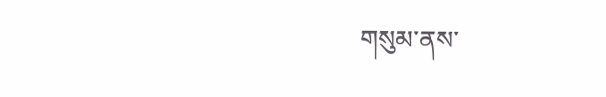གསུམ་ནས་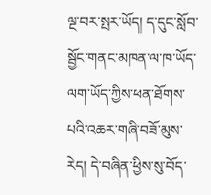ལྔ་བར་སྤར་ཡོད། ད་དུང་སློབ་སྦྱོང་གནང་མཁན་ལ་ཁ་ཡོད་ལག་ཡོད་ཀྱིས་ཕན་ཐོགས་པའི་འཆར་གཞི་བཟོ་མུས་རེད། དེ་བཞིན་ཕྱིས་སུ་བོད་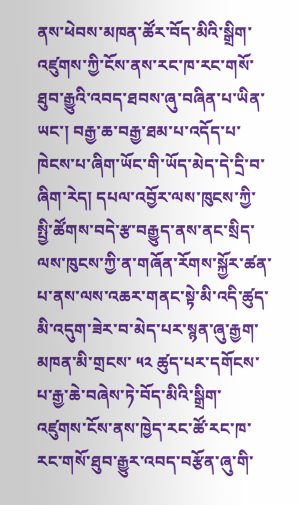ནས་ཕེབས་མཁན་ཚོར་བོད་མིའི་སྒྲིག་འཛུགས་ཀྱི་ངོས་ནས་རང་ཁ་རང་གསོ་ཐུབ་རྒྱུའི་འབད་ཐབས་ཞུ་བཞིན་པ་ཡིན་ཡང་། བརྒྱ་ཆ་བརྒྱ་ཐམ་པ་འདོད་པ་ཁེངས་པ་ཞིག་ཡོང་གི་ཡོད་མེད་དེ་དྲི་བ་ཞིག་རེད། དཔལ་འབྱོར་ལས་ཁུངས་ཀྱི་སྤྱི་ཚོགས་བདེ་རྩ་བརྒྱུད་ནས་ནང་སྲིད་ལས་ཁུངས་ཀྱི་ན་གཞོན་རོགས་སྐྱོར་ཚན་པ་ནས་ལས་འཆར་གནང་སྟེ་མི་འདི་ཚུད་མི་འདུག་ཟེར་བ་མེད་པར་སྙན་ཞུ་རྒྱག་མཁན་མི་གྲངས་ ༥༢ ཚུད་པར་དགོངས་པ་རྒྱ་ཆེ་བཞེས་ཏེ་བོད་མིའི་སྒྲིག་འཛུགས་ངོས་ནས་ཁྱེད་རང་ཚོ་རང་ཁ་རང་གསོ་ཐུབ་རྒྱུར་འབད་བརྩོན་ཞུ་གི་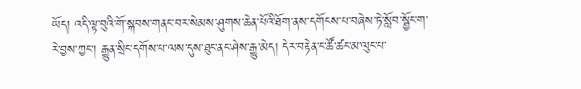ཡོད། འདི་ལྟ་བུའི་གོ་སྐབས་གནང་བར་སེམས་ཤུགས་ཆེན་པོའི་ཐོག་ནས་དགོངས་པ་བཞེས་ཏེ་སློབ་སྦྱོང་ག་རེ་བྱས་ཀྱང་། རྒྱུན་སྲིང་དགོས་པ་ལས་དུས་ཐུང་ནང་ཤེས་རྒྱུ་མེད། དེར་བརྟེན་ང་ཚོ་ཚང་མ་ལུང་པ་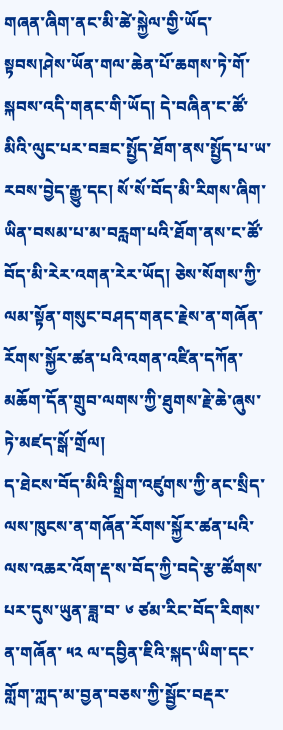གཞན་ཞིག་ནང་མི་ཚེ་སྐྱེལ་གྱི་ཡོད་སྟབས།ཤེས་ཡོན་གལ་ཆེན་པོ་ཆགས་ཏེ་གོ་སྐབས་འདི་གནང་གི་ཡོད། དེ་བཞིན་ང་ཚོ་མིའི་ལུང་པར་བཟང་སྤྱོད་ཐོག་ནས་སྤྱོད་པ་ཡ་རབས་བྱེད་རྒྱུ་དང། སོ་སོ་བོད་མི་རིགས་ཞིག་ཡིན་བསམ་པ་མ་བརླག་པའི་ཐོག་ནས་ང་ཚོ་བོད་མི་རེར་འགན་རེར་ཡོད། ཅེས་སོགས་ཀྱི་ལམ་སྟོན་གསུང་བཤད་གནང་རྗེས་ན་གཞོན་རོགས་སྐྱོར་ཚན་པའི་འགན་འཛིན་དཀོན་མཆོག་དོན་གྲུབ་ལགས་ཀྱི་ཐུགས་རྗེ་ཆེ་ཞུས་ཏེ་མཛད་སྒོ་གྲོལ།
ད་ཐེངས་བོད་མིའི་སྒྲིག་འཛུགས་ཀྱི་ནང་སྲིད་ལས་ཁུངས་ན་གཞོན་རོགས་སྐྱོར་ཚན་པའི་ལས་འཆར་འོག་རྡ་ས་བོད་ཀྱི་བདེ་རྩ་ཚོགས་པར་དུས་ཡུན་ཟླ་བ་ ༦ ཙམ་རིང་བོད་རིགས་ན་གཞོན་ ༥༢ ལ་དབྱིན་ཇིའི་སྐད་ཡིག་དང་གློག་ཀླད་མ་བྱན་བཅས་ཀྱི་སྦྱོང་བརྡར་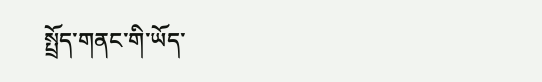སྤྲོད་གནང་གི་ཡོད་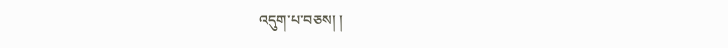འདུག་པ་བཅས། །